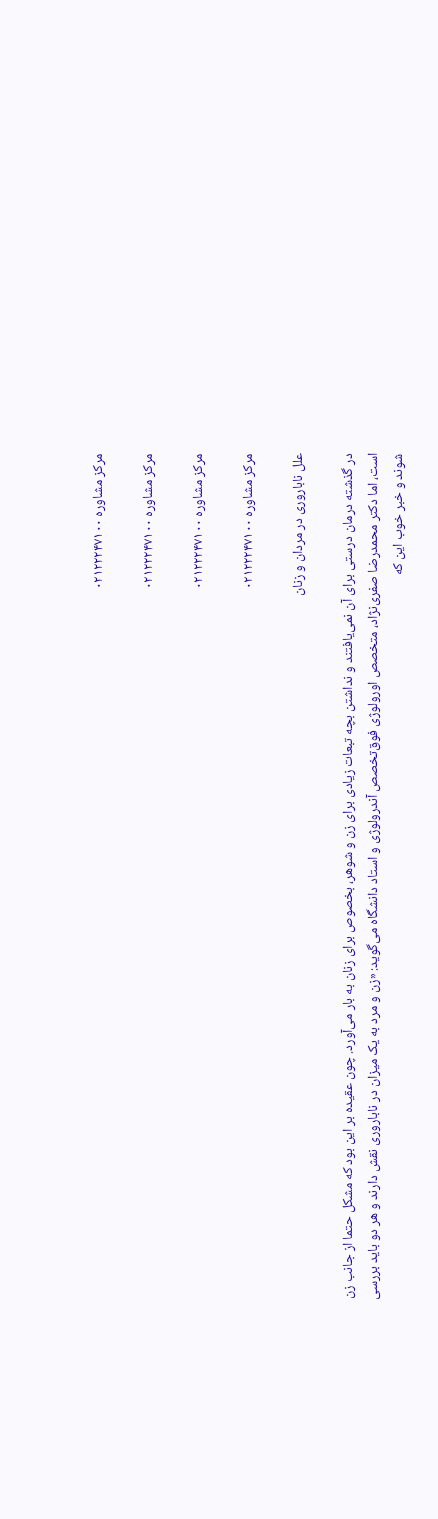مرکز مشاوره ۰۲۱۲۲۲۴۷۱۰۰

مرکز مشاوره ۰۲۱۲۲۲۴۷۱۰۰

مرکز مشاوره ۰۲۱۲۲۲۴۷۱۰۰

مرکز مشاوره ۰۲۱۲۲۲۴۷۱۰۰

علل ناباروری در مردان و زنان

در گذشته درمان درستی برای آن نمی‌یافتند و نداشتن بچه تبعات زیادی برای زن و شوهر، بخصوص برای زنان به بار می‌آورد. چون عقیده بر این بود که مشکل حتما از جانب زن است، اما دکتر محمدرضا صفری‌نژاد، متخصص اورولوژی فوق‌تخصص آندرولوژی و استاد دانشگاه می‌گوید: «زن و مرد به یک میزان در ناباروری نقش دارند و هر دو باید بررسی شوند و خبر خوب این که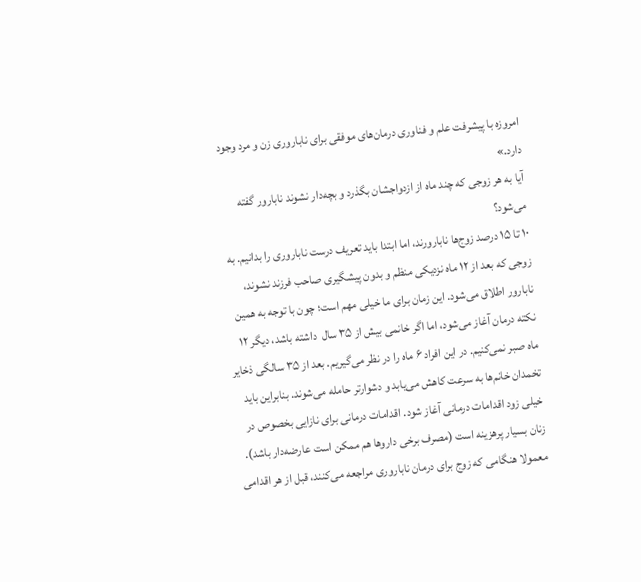امروزه با پیشرفت علم و فناوری درمان‌های موفقی برای ناباروری زن و مرد وجود دارد.»
آیا به هر زوجی که چند ماه از ازدواجشان بگذرد و بچه‌دار نشوند نابارور گفته می‌شود؟
۱۰ تا ۱۵ درصد زوج‌ها نابارورند، اما ابتدا باید تعریف درست ناباروری را بدانیم. به زوجی که بعد از ۱۲ ماه نزدیکی منظم و بدون پیشگیری صاحب فرزند نشوند، نابارور اطلاق می‌شود. این زمان برای ما خیلی مهم است؛ چون با توجه به همین نکته درمان آغاز می‌شود، اما اگر خانمی بیش از ۳۵ سال  داشته باشد، دیگر ۱۲ ماه صبر نمی‌کنیم. در این افراد ۶ ماه را در نظر می‌گیریم. بعد از ۳۵ سالگی ذخایر تخمدان خانم‌ها به سرعت کاهش می‌یابد و دشوارتر حامله می‌شوند. بنابراین باید خیلی زود اقدامات درمانی آغاز شود. اقدامات درمانی برای نازایی بخصوص در زنان بسیار پرهزینه است (مصرف برخی داروها هم ممکن است عارضه‌دار باشد). معمولا هنگامی که زوج برای درمان ناباروری مراجعه می‌کنند، قبل از هر اقدامی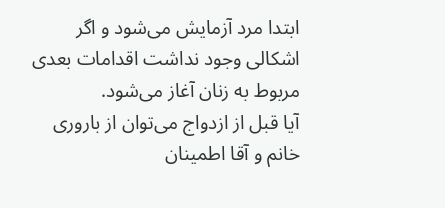ابتدا مرد آزمایش می‌شود و اگر اشکالی وجود نداشت اقدامات بعدی مربوط به زنان آغاز می‌شود.
آیا قبل از ازدواج می‌توان از باروری خانم و آقا اطمینان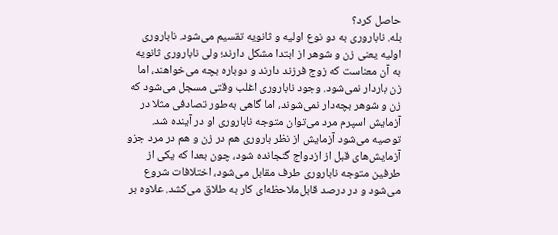حاصل کرد؟
بله. ناباروری به دو نوع اولیه و ثانویه تقسیم می‌شود. ناباروری اولیه یعنی زن و شوهر از ابتدا مشکل دارند؛ ولی ناباروری ثانویه به آن معناست که زوج فرزند دارند و دوباره بچه می‌خواهند، اما زن باردار نمی‌شود. وجود ناباروری اغلب وقتی مسجل می‌شود که زن و شوهر بچه‌دار نمی‌شوند، اما گاهی به‌طور تصادفی مثلا در آزمایش اسپرم مرد می‌توان متوجه ناباروری او در آینده شد.
توصیه می‌شود آزمایش از نظر باروری هم در زن و هم در مرد جزو آزمایش‌های قبل از ازدواج گنجانده شود، چون بعدا که یکی از طرفین متوجه ناباروری طرف مقابل می‌شود، اختلافات شروع می‌شود و در درصد قابل‌ملاحظه‌ای کار به طلاق می‌کشد. علاوه بر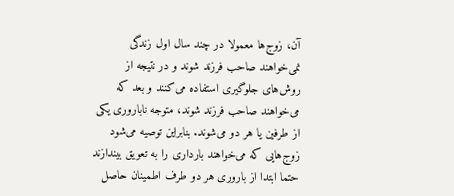آن، زوج‌ها معمولا در چند سال اول زندگی نمی‌خواهند صاحب فرزند شوند و در نتیجه از روش‌های جلوگیری استفاده می‌کنند و بعد که می‌خواهند صاحب فرزند شوند، متوجه ناباروری یکی از طرفین یا هر دو می‌شوند. بنابراین توصیه می‌شود زوج‌هایی که می‌خواهند بارداری را به تعویق بیندازند حتما ابتدا از باروری هر دو طرف اطمینان حاصل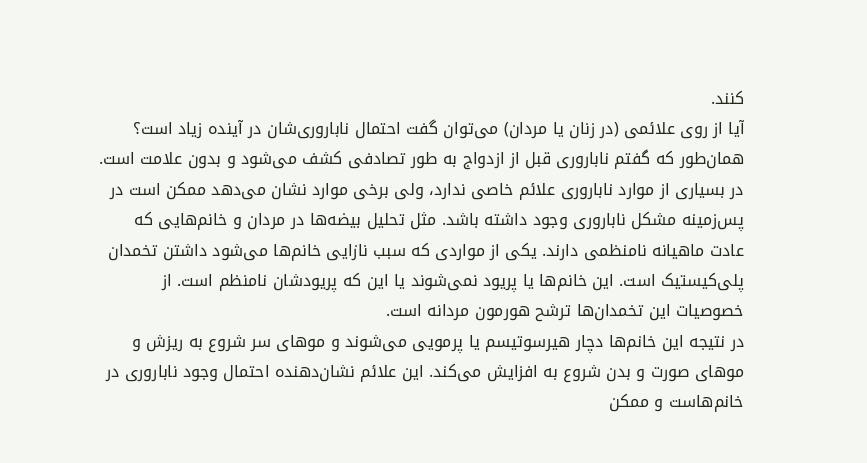کنند.
آیا از روی علائمی (در زنان یا مردان) می‌توان گفت احتمال ناباروری‌شان در آینده زیاد است؟
همان‌طور که گفتم ناباروری قبل از ازدواج به طور تصادفی کشف می‌شود و بدون علامت است. در بسیاری از موارد ناباروری علائم خاصی ندارد، ولی برخی موارد نشان می‌دهد ممکن است در پس‌زمینه مشکل ناباروری وجود داشته باشد. مثل تحلیل بیضه‌ها در مردان و خانم‌هایی که عادت ماهیانه نامنظمی دارند. یکی از مواردی که سبب نازایی خانم‌ها می‌شود داشتن تخمدان پلی‌کیستیک است. این خانم‌ها یا پریود نمی‌شوند یا این که پریودشان نامنظم است. از خصوصیات این تخمدان‌ها ترشح هورمون مردانه است.
در نتیجه این خانم‌ها دچار هیرسوتیسم یا پرمویی می‌شوند و موهای سر شروع به ریزش و موهای صورت و بدن شروع به افزایش می‌کند. این علائم نشان‌دهنده احتمال وجود ناباروری در خانم‌هاست و ممکن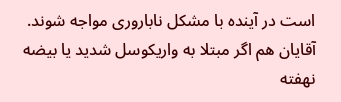است در آینده با مشکل ناباروری مواجه شوند. آقایان هم اگر مبتلا به واریکوسل شدید یا بیضه نهفته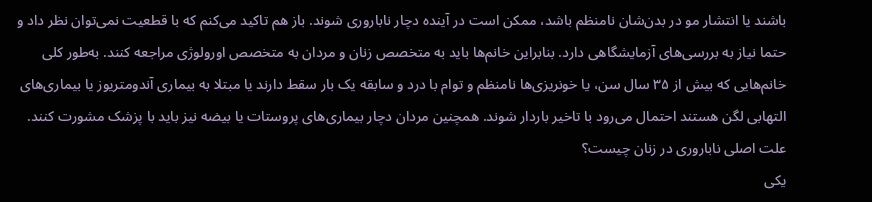باشند یا انتشار مو در بدن‌شان نامنظم باشد، ممکن است در آینده دچار ناباروری شوند. باز هم تاکید می‌کنم که با قطعیت نمی‌توان نظر داد و حتما نیاز به بررسی‌های آزمایشگاهی دارد. بنابراین خانم‌ها باید به متخصص زنان و مردان به متخصص اورولوژی مراجعه کنند. به‌طور کلی خانم‌هایی که بیش از ۳۵ سال سن، یا خونریزی‌ها نامنظم و توام با درد و سابقه یک بار سقط دارند یا مبتلا به بیماری آندومتریوز یا بیماری‌های التهابی لگن هستند احتمال می‌رود با تاخیر باردار شوند. همچنین مردان دچار بیماری‌های پروستات یا بیضه نیز باید با پزشک مشورت کنند.
علت اصلی ناباروری در زنان چیست؟
یکی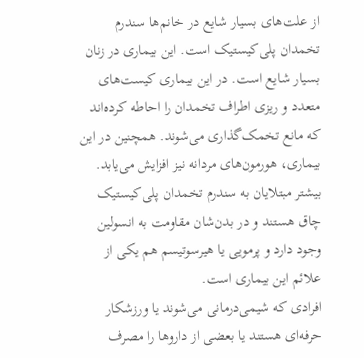از علت‌های بسیار شایع در خانم‌ها سندرم تخمدان پلی‌کیستیک است. این بیماری در زنان بسیار شایع است. در این بیماری کیست‌های متعدد و ریزی اطراف تخمدان را احاطه کرده‌اند که مانع تخمک‌گذاری می‌شوند. همچنین در این بیماری، هورمون‌های مردانه نیز افزایش می‌یابد. بیشتر مبتلایان به سندرم تخمدان پلی‌کیستیک چاق هستند و در بدن‌شان مقاومت به انسولین وجود دارد و پرمویی یا هیرسوتیسم هم یکی از علائم این بیماری است.
افرادی که شیمی‌درمانی می‌شوند یا ورزشکار حرفه‌ای هستند یا بعضی از داروها را مصرف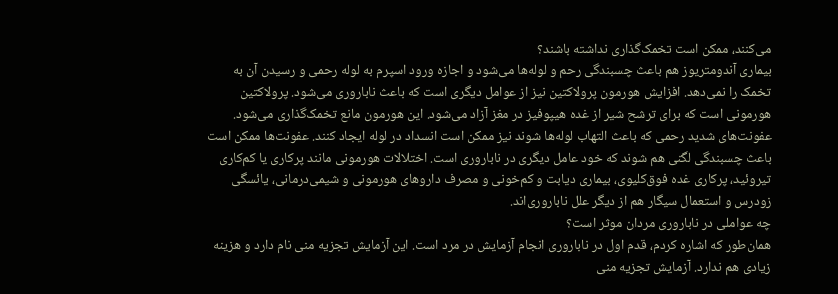می‌کنند، ممکن است تخمک‌گذاری نداشته باشند؟
بیماری آندومتریوز هم باعث چسبندگی رحم و لوله‌ها می‌شود و اجازه ورود اسپرم به لوله رحمی و رسیدن آن به تخمک را نمی‌دهد. افزایش هورمون پرولاکتین نیز از عوامل دیگری است که باعث ناباروری می‌شود. پرولاکتین هورمونی است که برای ترشح شیر از غده هیپوفیز در مغز آزاد می‌شود. این هورمون مانع تخمک‌گذاری می‌شود. عفونت‌های شدید رحمی که باعث التهاب لوله‌ها شوند نیز ممکن است انسداد در لوله ایجاد کنند. عفونت‌ها ممکن است باعث چسبندگی لگنی هم شوند که خود عامل دیگری در ناباروری است. اختلالات هورمونی مانند پرکاری یا کم‌کاری تیروئید، پرکاری غده فوق‌کلیوی، بیماری دیابت و کم‌خونی و مصرف داروهای هورمونی و شیمی‌درمانی، یائسگی زودرس و استعمال سیگار هم از دیگر علل ناباروری‌اند.
چه عواملی در ناباروری مردان موثر است؟
همان‌طور که اشاره کردم، قدم اول در ناباروری انجام آزمایش در مرد است. این آزمایش تجزیه منی نام دارد و هزینه زیادی هم ندارد. آزمایش تجزیه منی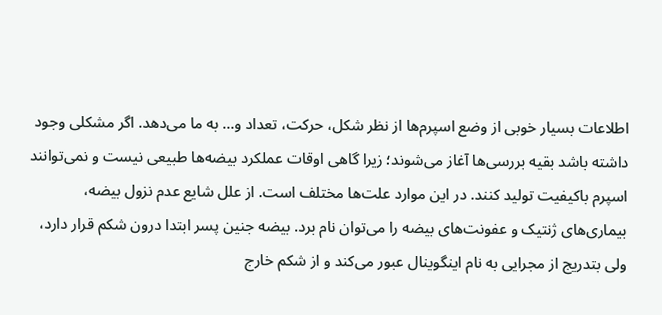اطلاعات بسیار خوبی از وضع اسپرم‌ها از نظر شکل، حرکت، تعداد و… به ما می‌دهد. اگر مشکلی وجود داشته باشد بقیه بررسی‌ها آغاز می‌شوند؛ زیرا گاهی اوقات عملکرد بیضه‌ها طبیعی نیست و نمی‌توانند اسپرم باکیفیت تولید کنند. در این موارد علت‌ها مختلف است. از علل شایع عدم نزول بیضه، بیماری‌های ژنتیک و عفونت‌های بیضه را می‌توان نام برد. بیضه جنین پسر ابتدا درون شکم قرار دارد، ولی بتدریج از مجرایی به نام اینگوینال عبور می‌کند و از شکم خارج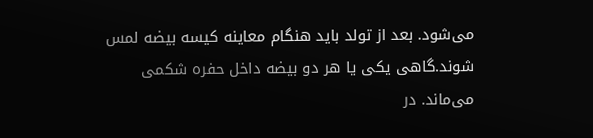می‌شود. بعد از تولد باید هنگام معاینه کیسه بیضه لمس شوند.گاهی یکی یا هر دو بیضه داخل حفره شکمی می‌ماند. در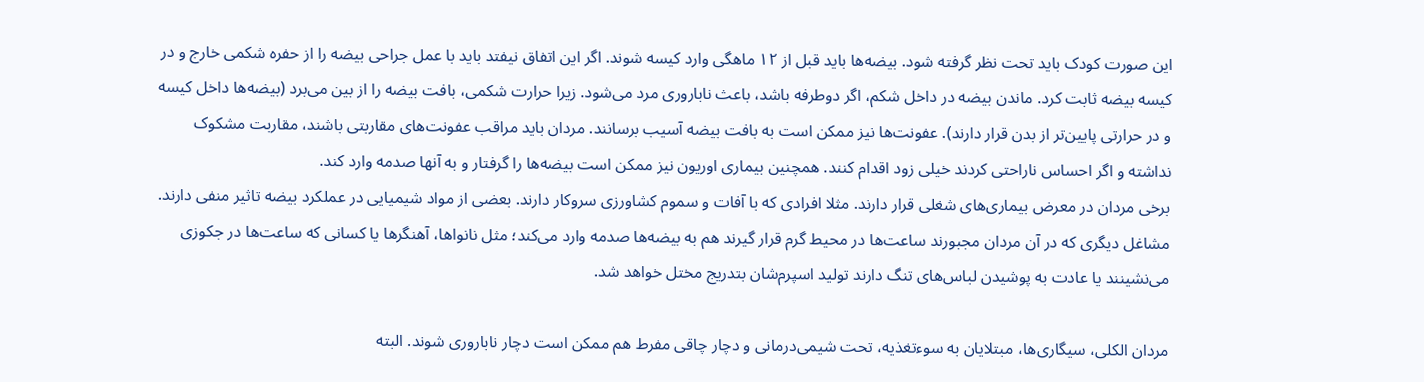این صورت کودک باید تحت نظر گرفته شود. بیضه‌ها باید قبل از ۱۲ ماهگی وارد کیسه شوند. اگر این اتفاق نیفتد باید با عمل جراحی بیضه را از حفره شکمی خارج و در کیسه بیضه ثابت کرد. ماندن بیضه در داخل شکم، اگر دوطرفه باشد، باعث ناباروری مرد می‌شود. زیرا حرارت شکمی، بافت بیضه را از بین می‌برد (بیضه‌ها داخل کیسه و در حرارتی پایین‌تر از بدن قرار دارند). عفونت‌ها نیز ممکن است به بافت بیضه آسیب برسانند. مردان باید مراقب عفونت‌های مقاربتی باشند، مقاربت مشکوک نداشته و اگر احساس ناراحتی کردند خیلی زود اقدام کنند. همچنین بیماری اوریون نیز ممکن است بیضه‌ها را گرفتار و به آنها صدمه وارد کند.
برخی مردان در معرض بیماری‌های شغلی قرار دارند. مثلا افرادی که با آفات و سموم کشاورزی سروکار دارند. بعضی از مواد شیمیایی در عملکرد بیضه تاثیر منفی دارند. مشاغل دیگری که در آن مردان مجبورند ساعت‌ها در محیط گرم قرار گیرند هم به بیضه‌ها صدمه وارد می‌کند؛ مثل نانواها، آهنگرها یا کسانی که ساعت‌ها در جکوزی می‌نشینند یا عادت به پوشیدن لباس‌های تنگ دارند تولید اسپرم‌شان بتدریج مختل خواهد شد.

مردان الکلی، سیگاری‌ها، مبتلایان به سوءتغذیه، تحت شیمی‌درمانی و دچار چاقی مفرط هم ممکن است دچار ناباروری شوند. البته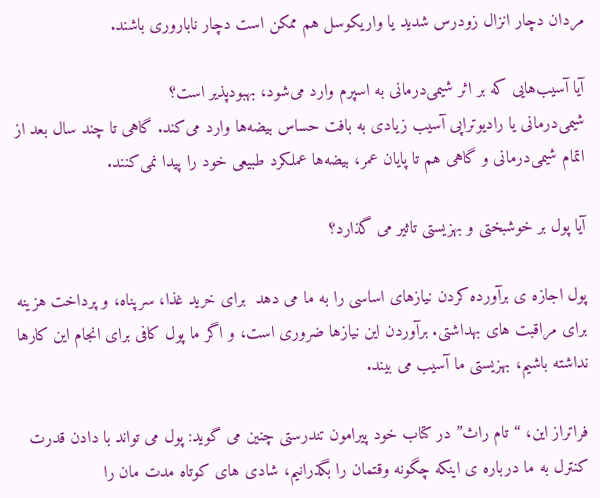مردان دچار انزال زودرس شدید یا واریکوسل هم ممکن است دچار ناباروری باشند.

آیا آسیب‌هایی که بر اثر شیمی‌درمانی به اسپرم وارد می‌شود، بهبودپذیر است؟
شیمی‌درمانی یا رادیوتراپی آسیب زیادی به بافت حساس بیضه‌ها وارد می‌کند. گاهی تا چند سال بعد از اتمام شیمی‌درمانی و گاهی هم تا پایان عمر، بیضه‌ها عملکرد طبیعی خود را پیدا نمی‌کنند.

آیا پول بر خوشبختی و بهزیستی تاثیر می گذارد؟

پول اجازه ی برآورده کردن نیازهای اساسی را به ما می دهد  برای خرید غذا، سرپناه، و پرداخت هزینه برای مراقبت های بهداشتی. برآوردن این نیازها ضروری است، و اگر ما پول کافی برای انجام این کارها نداشته باشیم، بهزیستی ما آسیب می بیند.

فراتراز این، “تام راث” در کتاب خود پیرامون تندرستی چنین می گوید: پول می تواند با دادن قدرت کنترل به ما درباره ی اینکه چگونه وقتمان را بگذرانیم، شادی های کوتاه مدت مان را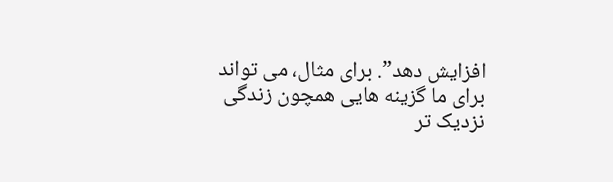افزایش دهد”. برای مثال، می تواند برای ما گزینه هایی همچون زندگی نزدیک تر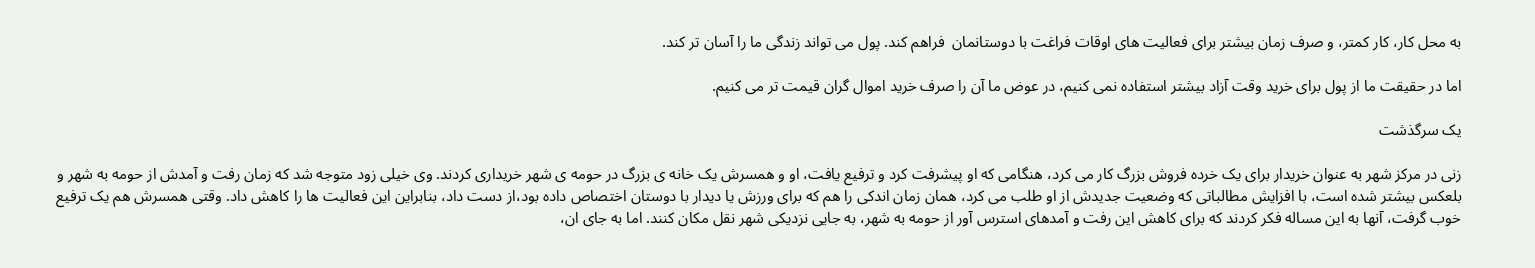به محل کار، کار کمتر، و صرف زمان بیشتر برای فعالیت های اوقات فراغت با دوستانمان  فراهم کند. پول می تواند زندگی ما را آسان تر کند.

اما در حقیقت ما از پول برای خرید وقت آزاد بیشتر استفاده نمی کنیم، در عوض ما آن را صرف خرید اموال گران قیمت تر می کنیم.

یک سرگذشت

زنی در مرکز شهر به عنوان خریدار برای یک خرده فروش بزرگ کار می کرد، هنگامی که او پیشرفت کرد و ترفیع یافت، او و همسرش یک خانه ی بزرگ در حومه ی شهر خریداری کردند. وی خیلی زود متوجه شد که زمان رفت و آمدش از حومه به شهر و بلعکس بیشتر شده است، با افزایش مطالباتی که وضعیت جدیدش از او طلب می کرد، همان زمان اندکی را هم که برای ورزش یا دیدار با دوستان اختصاص داده بود،از دست داد، بنابراین این فعالیت ها را کاهش داد. وقتی همسرش هم یک ترفیع خوب گرفت، آنها به این مساله فکر کردند که برای کاهش این رفت و آمدهای استرس آور از حومه به شهر، به جایی نزدیکی شهر نقل مکان کنند. اما به جای ان،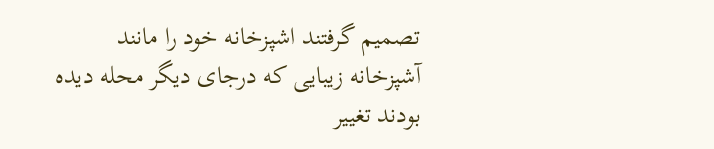تصمیم گرفتند اشپزخانه خود را مانند آشپزخانه زیبایی که درجای دیگر محله دیده بودند تغییر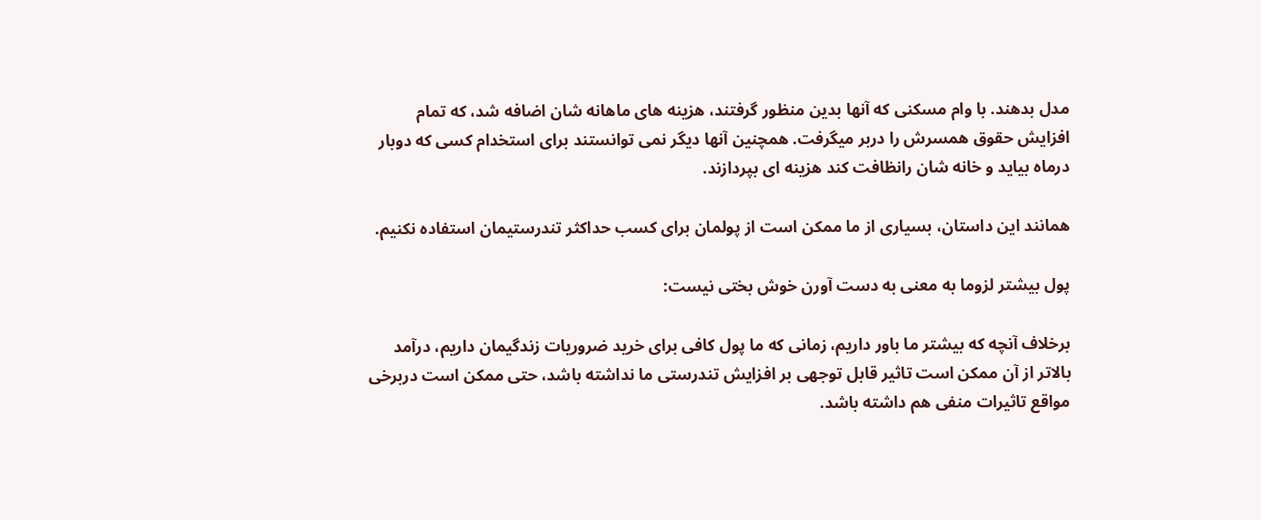مدل بدهند. با وام مسکنی که آنها بدین منظور گرفتند، هزینه های ماهانه شان اضافه شد، که تمام افزایش حقوق همسرش را دربر میگرفت. همچنین آنها دیگر نمی توانستند برای استخدام کسی که دوبار درماه بیاید و خانه شان رانظافت کند هزینه ای بپردازند.

همانند این داستان، بسیاری از ما ممکن است از پولمان برای کسب حداکثر تندرستیمان استفاده نکنیم.

پول بیشتر لزوما به معنی به دست آورن خوش بختی نیست:

برخلاف آنچه که بیشتر ما باور داریم، زمانی که ما پول کافی برای خرید ضروریات زندگیمان داریم، درآمد بالاتر از آن ممکن است تاثیر قابل توجهی بر افزایش تندرستی ما نداشته باشد، حتی ممکن است دربرخی مواقع تاثیرات منفی هم داشته باشد.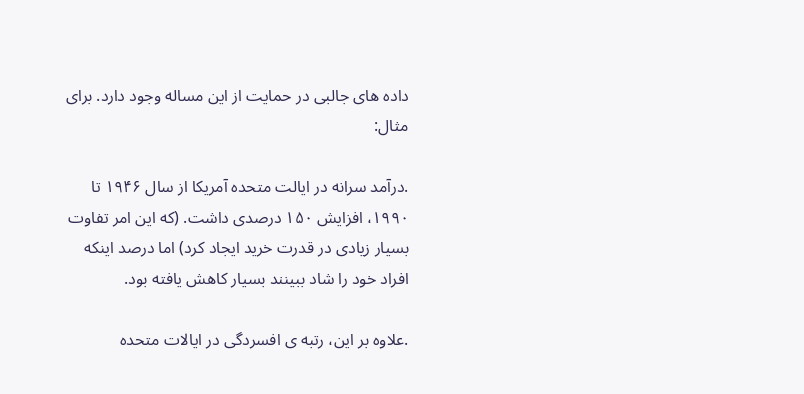داده های جالبی در حمایت از این مساله وجود دارد. برای مثال:

.درآمد سرانه در ایالت متحده آمریکا از سال ۱۹۴۶ تا ۱۹۹۰، افزایش ۱۵۰ درصدی داشت. (که این امر تفاوت بسیار زیادی در قدرت خرید ایجاد کرد) اما درصد اینکه افراد خود را شاد ببینند بسیار کاهش یافته بود.

.علاوه بر این، رتبه ی افسردگی در ایالات متحده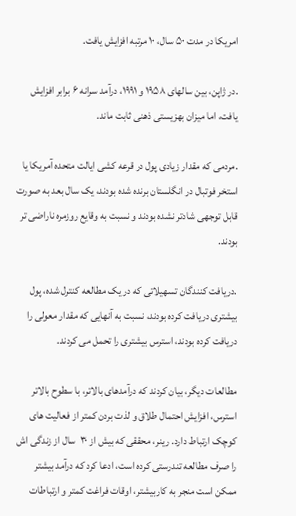امریکا در مدت ۵۰ سال، ۱۰ مرتبه افزایش یافت.

.در ژاپن، بین سالهای ۱۹۵۸ و ۱۹۹۱، درآمد سرانه ۶ برابر افزایش یافت، اما میزان بهزیستی ذهنی ثابت ماند.

.مردمی که مقدار زیادی پول در قرعه کشی ایالت متحده آمریکا یا استخر فوتبال در انگلستان برنده شده بودند، یک سال بعد به صورت قابل توجهی شادتر نشده بودند و نسبت به وقایع روزمره ناراضی تر بودند.

.دریافت کنندگان تسهیلاتی که در یک مطالعه کنترل شده، پول بیشتری دریافت کرده بودند، نسبت به آنهایی که مقدار معولی را دریافت کرده بودند، استرس بیشتری را تحمل می کردند.

مطالعات دیگر، بیان کردند که درآمدهای بالاتر، با سطوح بالاتر استرس، افزایش احتمال طلاق و لذت بردن کمتر از فعالیت های کوچک ارتباط دارد. رینر، محققی که بیش از ۳۰  سال از زندگی اش را صرف مطالعه تندرستی کرده است، ادعا کرد که درآمد بیشتر ممکن است منجر به کاربیشتر، اوقات فراغت کمتر و ارتباطات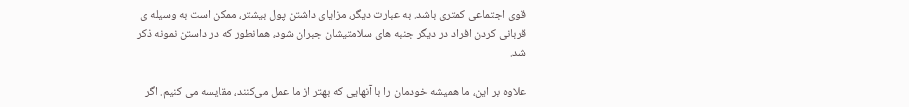قوی اجتماعی کمتری باشد. به عبارت دیگر، مزایای داشتن پول بیشتر، ممکن است به وسیله ی قربانی کردن افراد در دیگر جنبه های سلامتیشان جبران شود، همانطور که در داستن نمونه ذکر شد.

علاوه بر این، ما همیشه خودمان را با آنهایی که بهتر از ما عمل می‌کنند، مقایسه می کنیم. اگر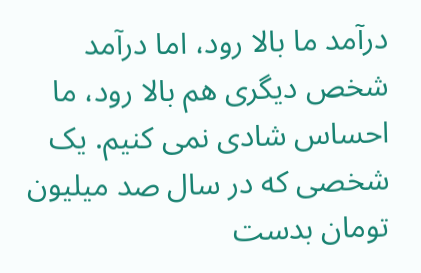درآمد ما بالا رود، اما درآمد شخص دیگری هم بالا رود، ما احساس شادی نمی کنیم. یک شخصی که در سال صد میلیون تومان بدست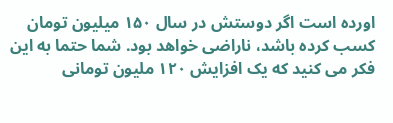اورده است اگر دوستش در سال ۱۵۰ میلیون تومان کسب کرده باشد، ناراضی خواهد بود. شما حتما به این فکر می کنید که یک افزایش ۱۲۰ ملیون تومانی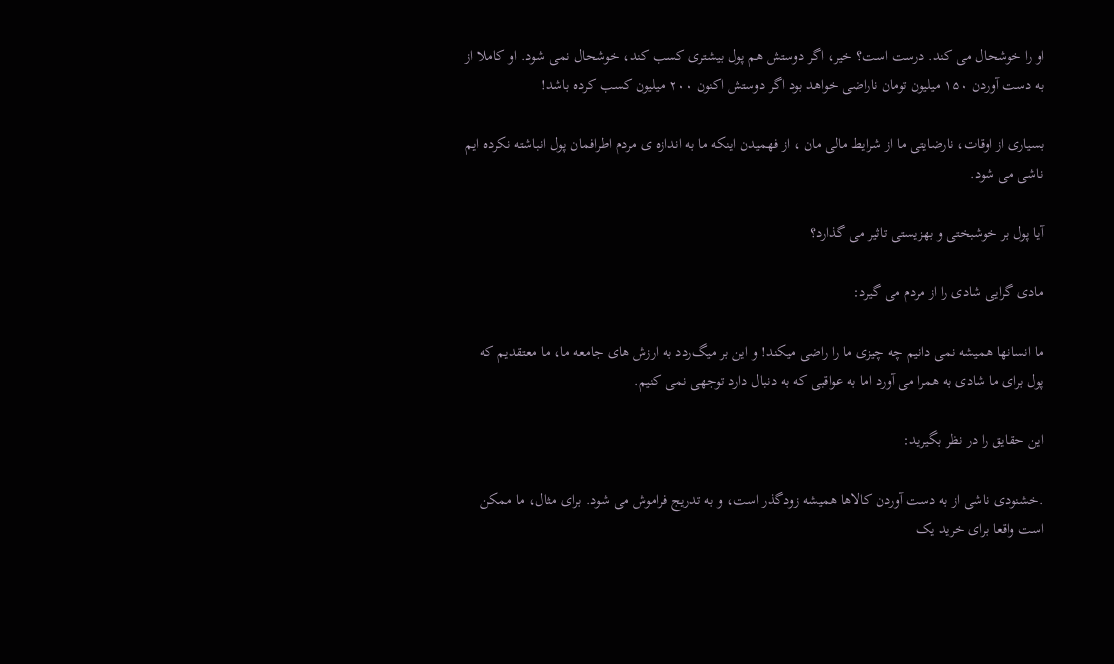او را خوشحال می کند. درست است؟ خیر، اگر دوستش هم پول بیشتری کسب کند، خوشحال نمی شود. او کاملا از به دست آوردن ۱۵۰ میلیون تومان ناراضی خواهد بود اگر دوستش اکنون ۲۰۰ میلیون کسب کرده باشد!

بسیاری از اوقات، نارضایتی ما از شرایط مالی مان ، از فهمیدن اینکه ما به اندازه ی مردم اطرافمان پول انباشته نکرده ایم ناشی می شود.

آیا پول بر خوشبختی و بهزیستی تاثیر می گذارد؟

مادی گرایی شادی را از مردم می گیرد:

ما انسانها همیشه نمی دانیم چه چیزی ما را راضی میکند! و این بر میگ‌ردد به ارزش های جامعه ما، ما معتقدیم که پول برای ما شادی به همرا می آورد اما به عواقبی که به دنبال دارد توجهی نمی کنیم.

این حقایق را در نظر بگیرید:

.خشنودی ناشی از به دست آوردن کالاها همیشه زودگذر است، و به تدریج فراموش می شود. برای مثال، ما ممکن است واقعا برای خرید یک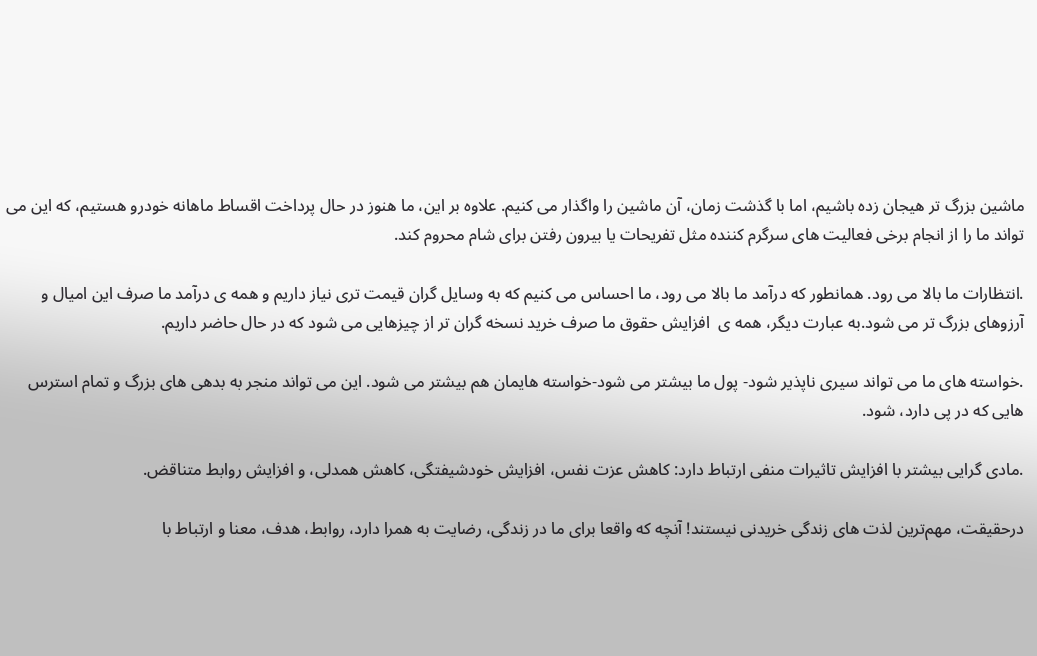ماشین بزرگ تر هیجان زده باشیم، اما با گذشت زمان، آن ماشین را واگذار می کنیم. علاوه بر این، ما هنوز در حال پرداخت اقساط ماهانه خودرو هستیم، که این می تواند ما را از انجام برخی فعالیت های سرگرم کننده مثل تفریحات یا بیرون رفتن برای شام محروم کند.

.انتظارات ما بالا می رود. همانطور که درآمد ما بالا می رود، ما احساس می کنیم که به وسایل گران قیمت تری نیاز داریم و همه ی درآمد ما صرف این امیال و آرزوهای بزرگ تر می شود.به عبارت دیگر، همه ی  افزایش حقوق ما صرف خرید نسخه گران تر از چیزهایی می شود که در حال حاضر داریم.

.خواسته های ما می تواند سیری ناپذیر شود- پول ما بیشتر می شود-خواسته هایمان هم بیشتر می شود. این می تواند منجر به بدهی های بزرگ و تمام استرس هایی که در پی دارد، شود.

.مادی گرایی بیشتر با افزایش تاثیرات منفی ارتباط دارد: کاهش عزت نفس، افزایش خودشیفتگی، کاهش همدلی، و افزایش روابط متناقض.

درحقیقت، مهم‌ترین لذت های زندگی خریدنی نیستند! آنچه که واقعا برای ما در زندگی، رضایت به همرا دارد، روابط، هدف، معنا و ارتباط با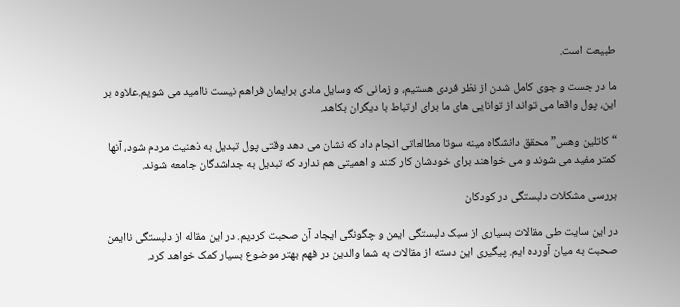طبیعت است.

ما در جست و جوی کامل شدن از نظر فردی هستیم، و زمانی که وسایل مادی برایمان فراهم نیست ناامید می شویم.علاوه بر این، پول واقعا می تواند از توانایی های ما برای ارتباط با دیگران بکاهد.

“کاتلین وهس” محقق دانشگاه مینه سوتا مطالعاتی انجام داد که نشان می دهد وقتی پول تبدیل به ذهنیت مردم شود، آنها کمتر مفید می شوند و می خواهند برای خودشان کار کنند و اهمیتی هم ندارد که تبدیل به جداشدگان جامعه شوند.

بررسی مشکلات دلبستگی در کودکان

در این سایت طی مقالات بسیاری از سبک دلبستگی ایمن و چگونگی ایجاد آن صحبت کردیم. در این مقاله از دلبستگی ناایمن صحبت به میان آورده ایم. پیگیری این دسته از مقالات به شما والدین در فهم بهتر موضوع بسیار کمک خواهد کرد.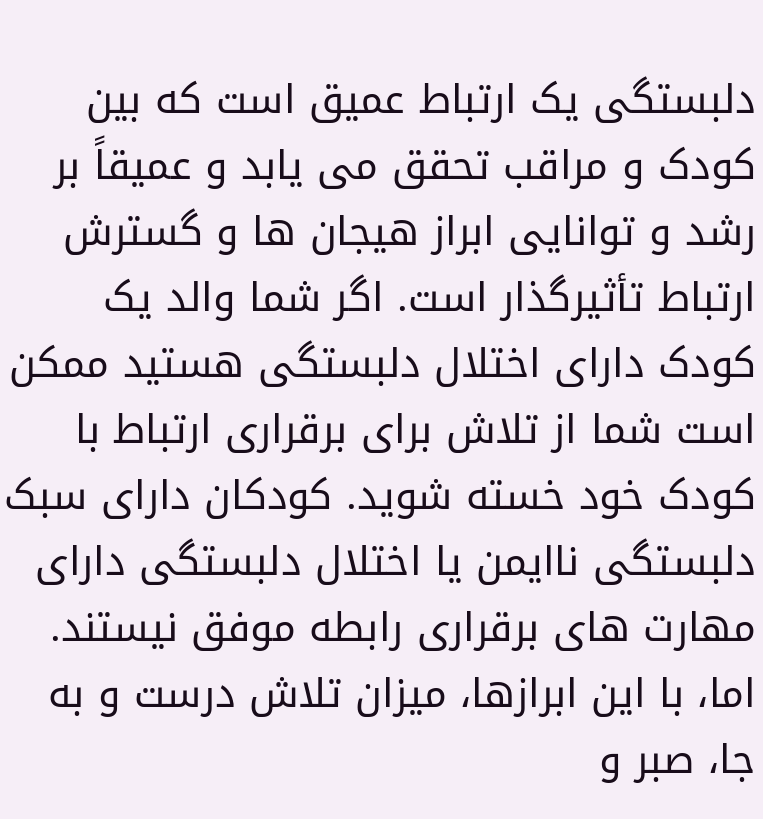دلبستگی یک ارتباط عمیق است که بین کودک و مراقب تحقق می یابد و عمیقاً بر رشد و توانایی ابراز هیجان ها و گسترش ارتباط تأثیرگذار است. اگر شما والد یک کودک دارای اختلال دلبستگی هستید ممکن است شما از تلاش برای برقراری ارتباط با کودک خود خسته شوید. کودکان دارای سبک دلبستگی ناایمن یا اختلال دلبستگی دارای مهارت های برقراری رابطه موفق نیستند. اما، با این ابرازها، میزان تلاش درست و به جا، صبر و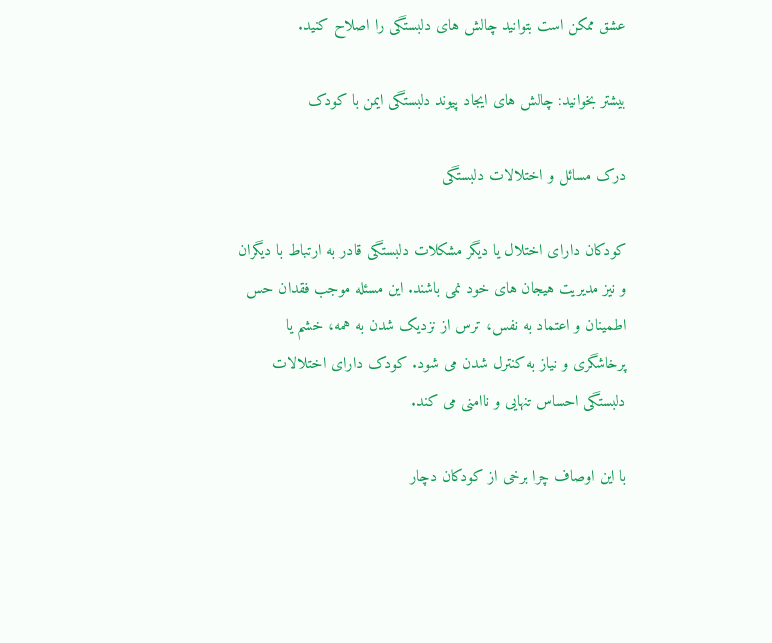عشق ممکن است بتوانید چالش های دلبستگی را اصلاح کنید.

بیشتر بخوانید: چالش های ایجاد پیوند دلبستگی ایمن با کودک

درک مسائل و اختلالات دلبستگی

کودکان دارای اختلال یا دیگر مشکلات دلبستگی قادر به ارتباط با دیگران و نیز مدیریت هیجان های خود نمی باشند. این مسئله موجب فقدان حس اطمینان و اعتماد به نفس، ترس از نزدیک شدن به همه، خشم یا پرخاشگری و نیاز به کنترل شدن می شود. کودک دارای اختلالات دلبستگی احساس تنهایی و ناامنی می کند.

با این اوصاف چرا برخی از کودکان دچار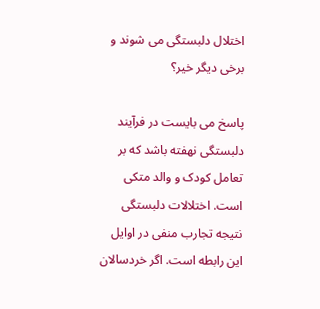اختلال دلبستگی می شوند و برخی دیگر خیر؟

پاسخ می بایست در فرآیند دلبستگی نهفته باشد که بر تعامل کودک و والد متکی است. اختلالات دلبستگی نتیجه تجارب منفی در اوایل این رابطه است. اگر خردسالان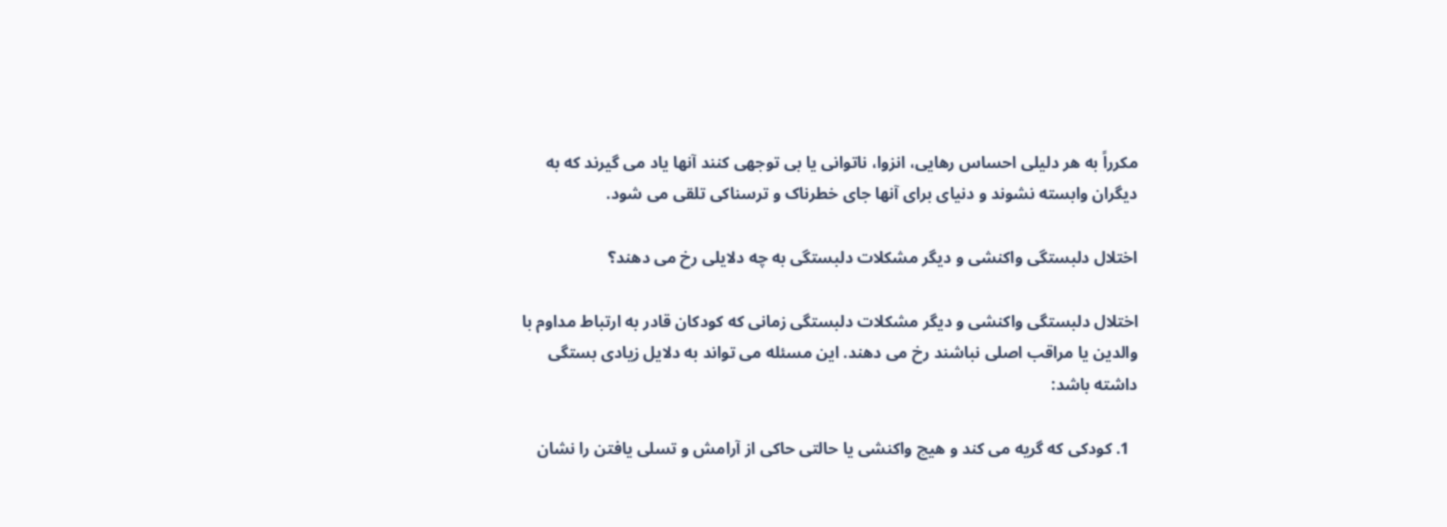مکرراً به هر دلیلی احساس رهایی، انزوا، ناتوانی یا بی توجهی کنند آنها یاد می گیرند که به دیگران وابسته نشوند و دنیای برای آنها جای خطرناک و ترسناکی تلقی می شود.

اختلال دلبستگی واکنشی و دیگر مشکلات دلبستگی به چه دلایلی رخ می دهند؟

اختلال دلبستگی واکنشی و دیگر مشکلات دلبستگی زمانی که کودکان قادر به ارتباط مداوم با والدین یا مراقب اصلی نباشند رخ می دهند. این مسئله می تواند به دلایل زیادی بستگی داشته باشد:

  1. کودکی که گریه می کند و هیچ واکنشی یا حالتی حاکی از آرامش و تسلی یافتن را نشان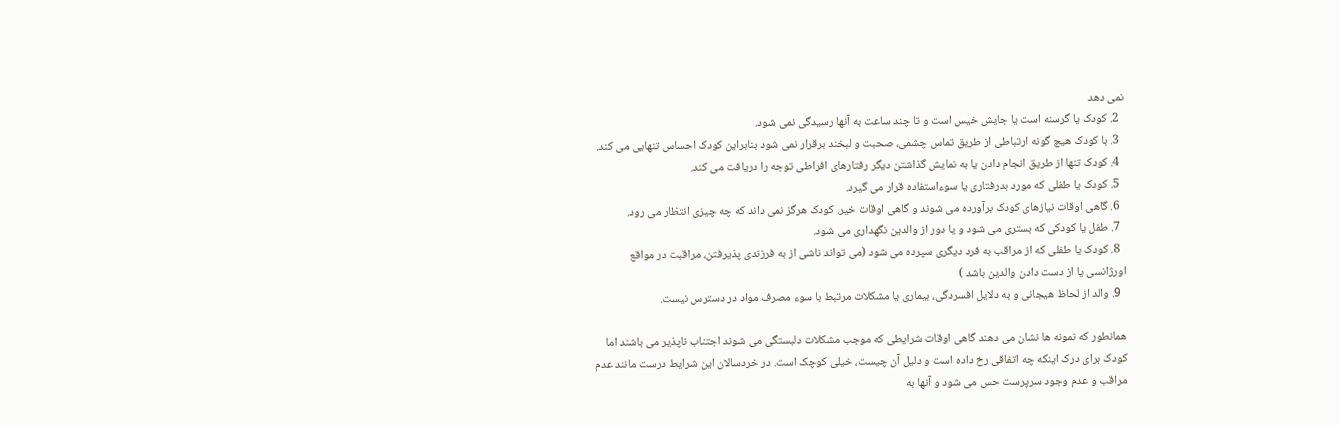نمی دهد
  2. کودک یا گرسنه است یا جایش خیس است و تا چند ساعت به آنها رسیدگی نمی شود.
  3. با کودک هیچ گونه ارتباطی از طریق تماس چشمی، صحبت و لبخند برقرار نمی شود بنابراین کودک احساس تنهایی می کند.
  4. کودک تنها از طریق انجام دادن یا به نمایش گذاشتن دیگر رفتارهای افراطی توجه را دریافت می کند.
  5. کودک یا طفلی که مورد بدرفتاری یا سوءاستفاده قرار می گیرد.
  6. گاهی اوقات نیازهای کودک برآورده می شوند و گاهی اوقات خیر. کودک هرگز نمی داند که چه چیزی انتظار می رود.
  7. طفل یا کودکی که بستری می شود و یا دور از والدین نگهداری می شود.
  8. کودک یا طفلی که از مراقب به فرد دیگری سپرده می شود (می تواند ناشی از به فرزندی پذیرفتن، مراقبت در مواقع اورژانسی یا از دست دادن والدین باشد )
  9. والد از لحاظ هیجانی و به دلایل افسردگی، بیماری یا مشکلات مرتبط با سوء مصرف مواد در دسترس نیست.

همانطور که نمونه ها نشان می دهند گاهی اوقات شرایطی که موجب مشکلات دلبستگی می شوند اجتناب ناپذیر می باشند اما کودک برای درک اینکه چه اتفاقی رخ داده است و دلیل آن چیست، خیلی کوچک است. در خردسالان این شرایط درست مانند عدم مراقب و عدم وجود سرپرست حس می شود و آنها به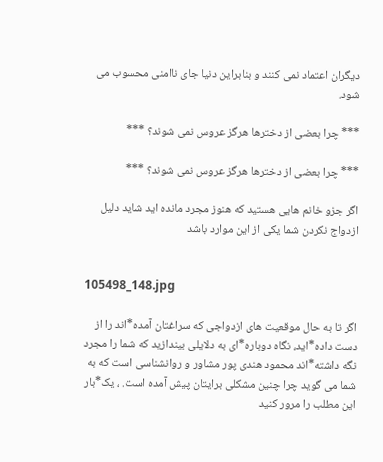دیگران اعتماد نمی کنند و بنابراین دنیا جای ناامنی محسوب می شود.

*** چرا بعضی از دخترها هرگز عروس نمی شوند؟ ***

*** چرا بعضی از دخترها هرگز عروس نمی شوند؟ ***

اگر جزو خانم هایی هستید که هنوز مجرد مانده اید شاید دلیل ازدواج نکردن شما یکی از این موارد باشد


105498_148.jpg

اگر تا به حال موقعیت های ازدواجی که سراغتان آمده*اند را از دست داده*اید، نگاه دوباره*ای به دلایلی بیندازید که شما را مجرد نگه داشته*اند محمود هندی پور مشاور و روانشناسی است که به شما می گوید چرا چنین مشکلی برایتان پیش آمده است. ، یک*بار این مطلب را مرور کنید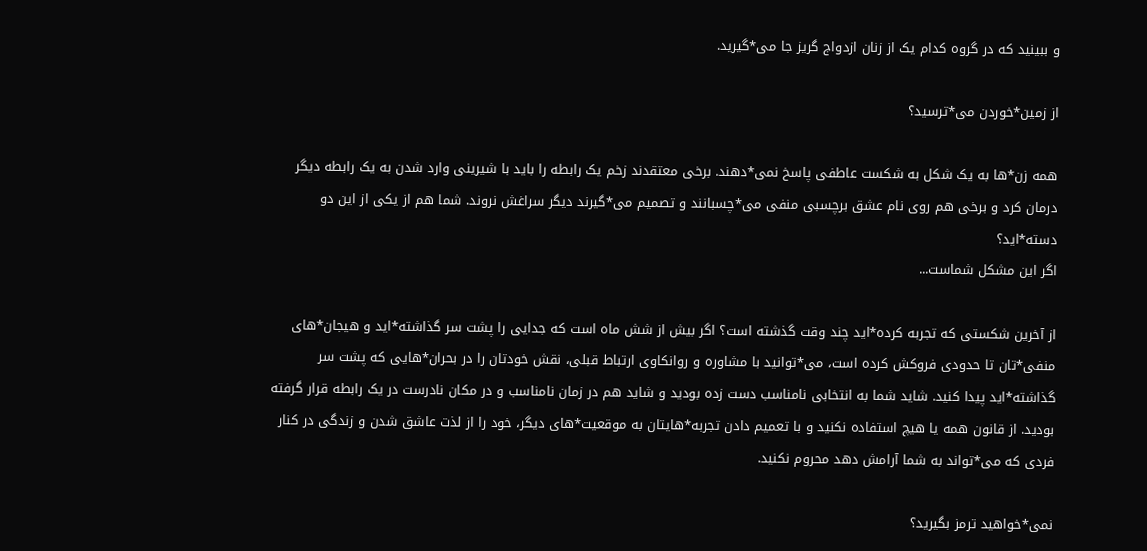و ببینید که در گروه کدام یک از زنان ازدواج گریز جا می*گیرید.

از زمین*خوردن می*ترسید؟

همه زن*ها به یک شکل به شکست عاطفی پاسخ نمی*دهند. برخی معتقدند زخم یک رابطه را باید با شیرینی وارد شدن به یک رابطه دیگر درمان کرد و برخی هم روی نام عشق برچسبی منفی می*چسبانند و تصمیم می*گیرند دیگر سراغش نروند. شما هم از یکی از این دو دسته*اید؟
اگر این مشکل شماست...

از آخرین شکستی که تجربه کرده*اید چند وقت گذشته است؟ اگر بیش از شش ماه است که جدایی را پشت سر گذاشته*اید و هیجان*های منفی*تان تا حدودی فروکش کرده است، می*توانید با مشاوره و روانکاوی ارتباط قبلی، نقش خودتان را در بحران*هایی که پشت سر گذاشته*اید پیدا کنید. شاید شما به انتخابی نامناسب دست زده بودید و شاید هم در زمان نامناسب و در مکان نادرست در یک رابطه قرار گرفته بودید. از قانون همه یا هیچ استفاده نکنید و با تعمیم دادن تجربه*هایتان به موقعیت*های دیگر، خود را از لذت عاشق شدن و زندگی در کنار فردی که می*تواند به شما آرامش دهد محروم نکنید.

نمی*خواهید ترمز بگیرید؟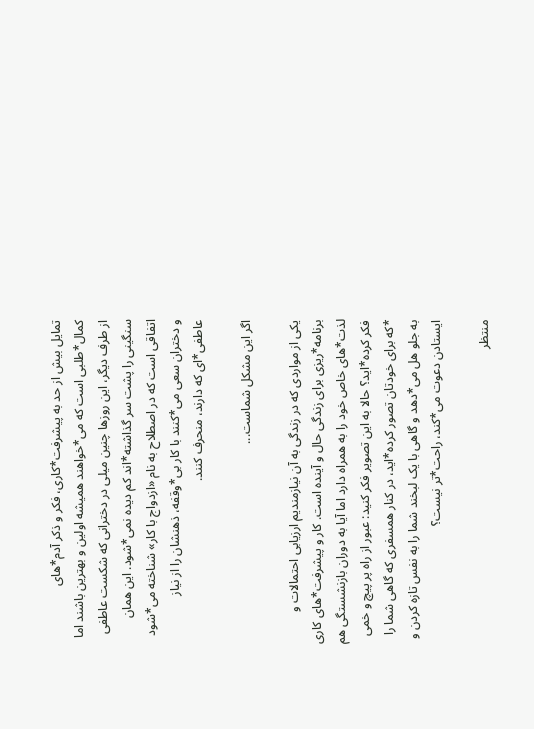تمایل بیش از حد به پیشرفت*کاری، فکر و ذکر آدم*های کمال*طلبی است که می*خواهند همیشه اولین و بهترین باشند اما از طرف دیگر، این روزها چنین میلی در دخترانی که شکست عاطفی سنگینی را پشت سر گذاشته*اند کم دیده نمی*شود. این همان اتفاقی است که در اصطلاح به نام «ازدواج با کار» شناخته می*شود و دختران سعی می*کنند با کار بی*وقفه، ذهنشان را از نیاز عاطفی*ای که دارند، منحرف کنند.

اگر این مشکل شماست...

یکی از مواردی که در زندگی به آن نیازمندیم ارزیابی احتمالات و برنامه*ریزی برای زندگی حال و آینده است. کار و پیشرفت*های کاری لذت*های خاص خود را به همراه دارد اما آیا به دوران بازنشستگی هم فکر کرده*اید؟ حالا به این تصویر فکر کنید: عبور از راه پر پیچ و خمی *که برای خودتان تصور کرده*اید، در کنار همسفری که گاهی شما را به جلو هل می*دهد و گاهی با یک لبخند شما را به نفس تازه کردن و ایستادن دعوت می*کند، راحت*تر نیست؟

منتظر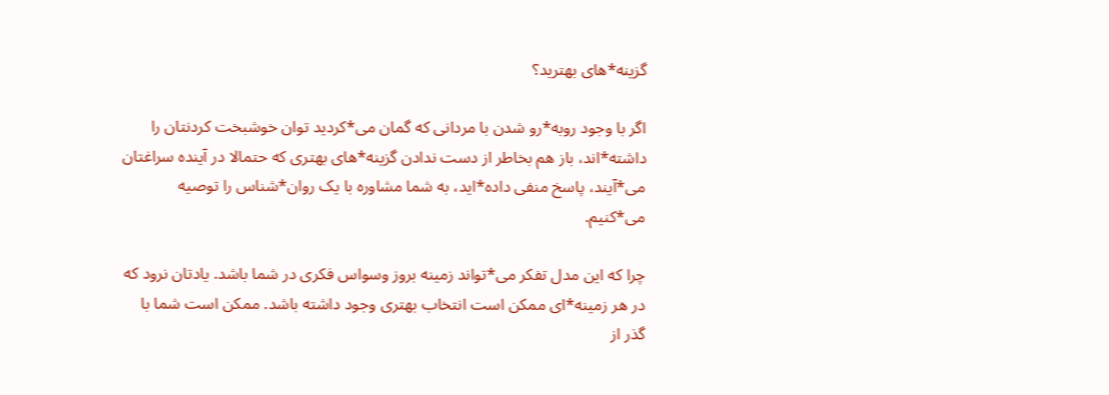گزینه*های بهترید؟

اگر با وجود روبه*رو شدن با مردانی که گمان می*کردید توان خوشبخت کردنتان را داشته*اند، باز هم بخاطر از دست ندادن گزینه*های بهتری که حتمالا در آینده سراغتان می*آیند، پاسخ منفی داده*اید، به شما مشاوره با یک روان*شناس را توصیه می*کنیم.

چرا که این مدل تفکر می*تواند زمینه بروز وسواس فکری در شما باشد. یادتان نرود که در هر زمینه*ای ممکن است انتخاب بهتری وجود داشته باشد. ممکن است شما با گذر از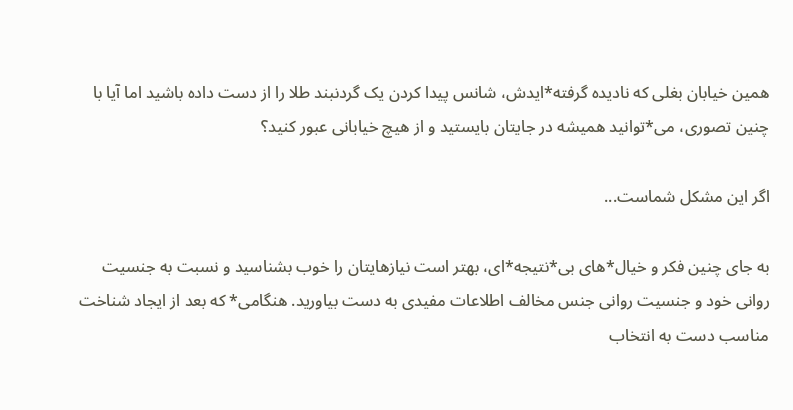همین خیابان بغلی که نادیده گرفته*ایدش، شانس پیدا کردن یک گردنبند طلا را از دست داده باشید اما آیا با چنین تصوری، می*توانید همیشه در جایتان بایستید و از هیچ خیابانی عبور کنید؟

اگر این مشکل شماست...

به جای چنین فکر و خیال*های بی*نتیجه*ای، بهتر است نیازهایتان را خوب بشناسید و نسبت به جنسیت روانی خود و جنسیت روانی جنس مخالف اطلاعات مفیدی به دست بیاورید. هنگامی* که بعد از ایجاد شناخت مناسب دست به انتخاب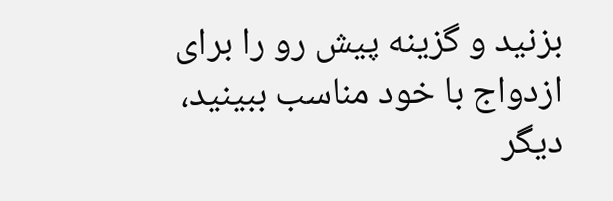بزنید و گزینه پیش رو را برای ازدواج با خود مناسب ببینید، دیگر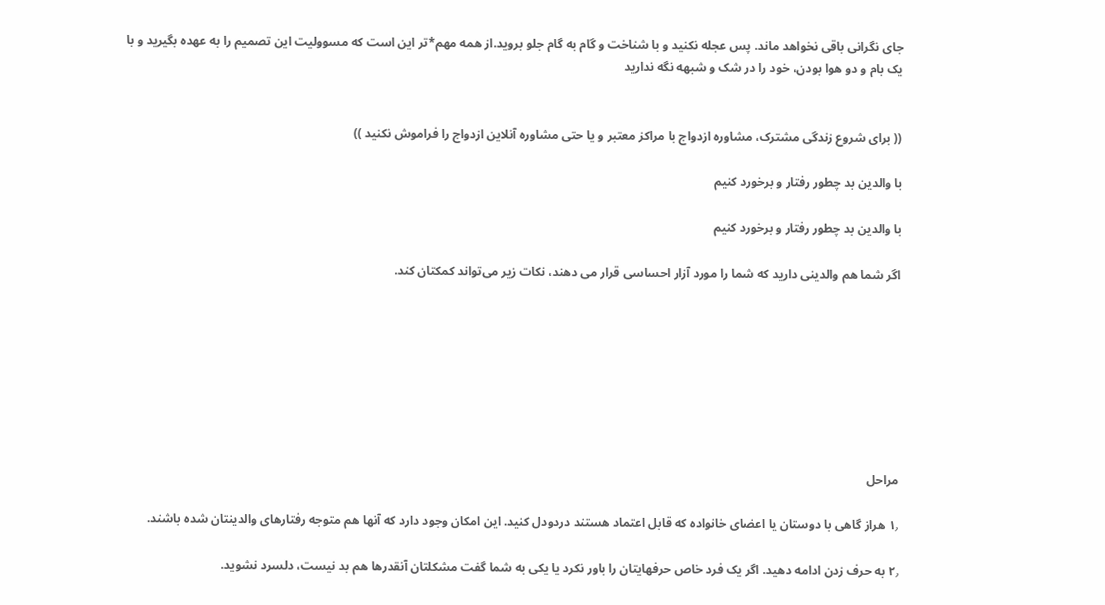جای نگرانی باقی نخواهد ماند. پس عجله نکنید و با شناخت و گام به گام جلو بروید.از همه مهم*تر این است که مسوولیت این تصمیم را به عهده بگیرید و با یک بام و دو هوا بودن، خود را در شک و شبهه نگه ندارید


(( برای شروع زندگی مشترک، مشاوره ازدواج با مراکز معتبر و یا حتی مشاوره آنلاین ازدواج را فراموش نکنید ))

با والدین بد چطور رفتار و برخورد کنیم

با والدین بد چطور رفتار و برخورد کنیم

اگر شما هم والدینی دارید که شما را مورد آزار احساسی قرار می دهند، نکات زیر می‌تواند کمکتان کند.








مراحل

۱٫ هراز گاهی با دوستان یا اعضای خانواده که قابل اعتماد هستند دردودل کنید. این امکان وجود دارد که آنها هم متوجه رفتارهای والدینتان شده باشند.

۲٫ به حرف زدن ادامه دهید. اگر یک فرد خاص حرفهایتان را باور نکرد یا یکی به شما گفت مشکلتان آنقدرها هم بد نیست، دلسرد نشوید.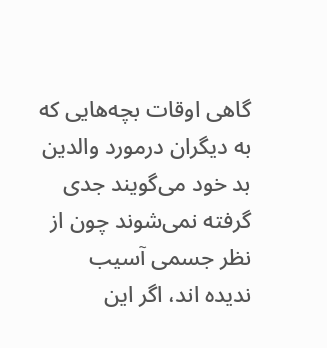گاهی ‌اوقات بچه‌هایی که به دیگران درمورد والدین بد خود می‌گویند جدی گرفته نمی‌شوند چون از نظر جسمی آسیب ندیده ‌اند، اگر این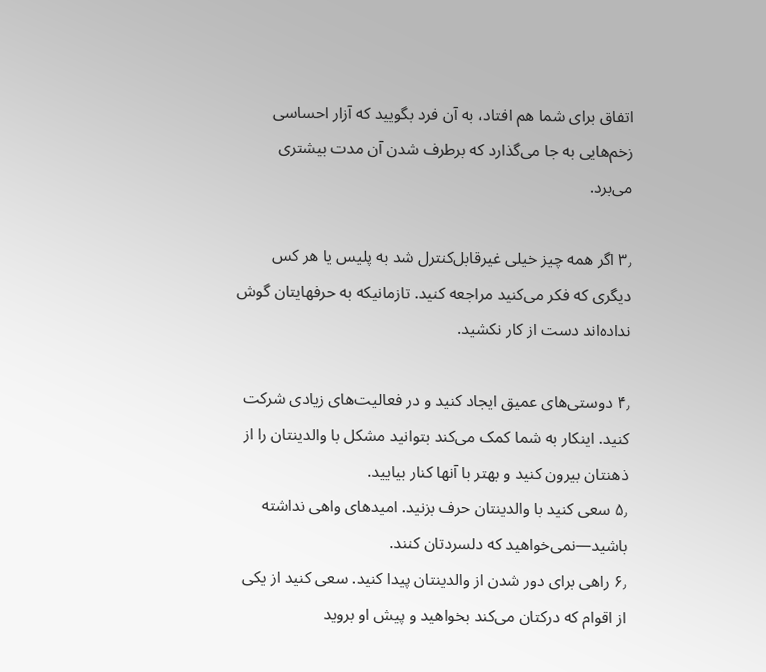اتفاق برای شما هم افتاد، به آن فرد بگویید که آزار احساسی زخم‌هایی به جا می‌گذارد که برطرف شدن آن مدت بیشتری می‌برد.

۳٫ اگر همه چیز خیلی غیرقابل‌کنترل شد به پلیس یا هر کس دیگری که فکر می‌کنید مراجعه کنید. تازمانیکه به حرفهایتان گوش نداده‌اند دست از کار نکشید.

۴٫ دوستی‌های عمیق ایجاد کنید و در فعالیت‌های زیادی شرکت کنید. اینکار به شما کمک می‌کند بتوانید مشکل با والدینتان را از ذهنتان بیرون کنید و بهتر با آنها کنار بیایید.
۵٫ سعی کنید با والدینتان حرف بزنید. امیدهای واهی نداشته باشید—نمی‌خواهید که دلسردتان کنند.
۶٫ راهی برای دور شدن از والدینتان پیدا کنید. سعی کنید از یکی از اقوام که درکتان می‌کند بخواهید و پیش او بروید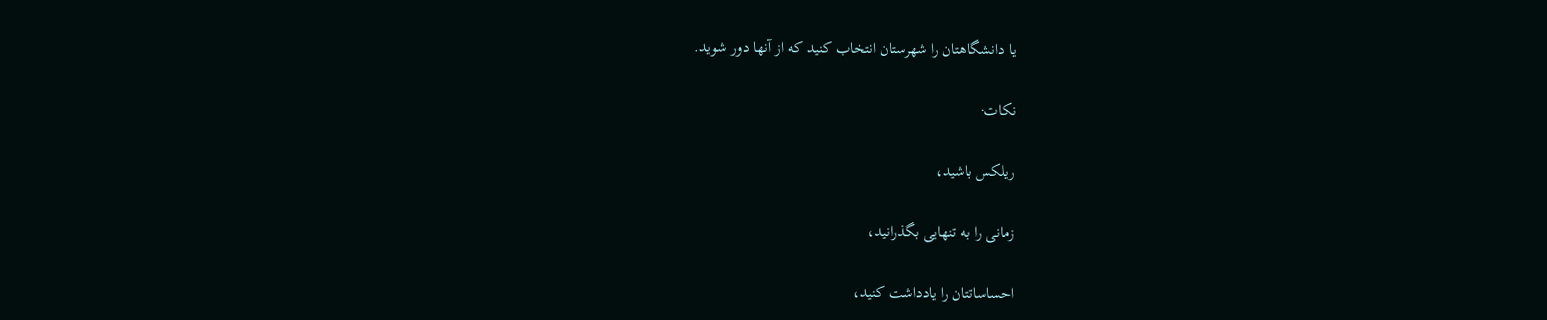یا دانشگاهتان را شهرستان انتخاب کنید که از آنها دور شوید.

نکات·

ریلکس باشید،

زمانی را به تنهایی بگذرانید،

احساساتتان را یادداشت کنید،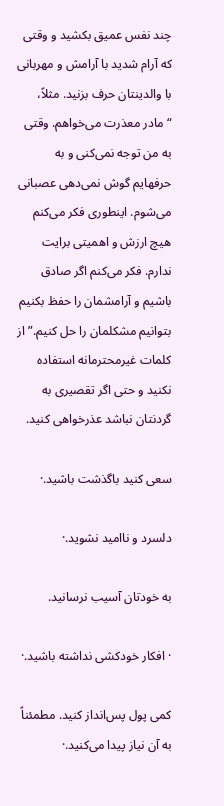چند نفس عمیق بکشید و وقتی که آرام شدید با آرامش و مهربانی با والدینتان حرف بزنید. مثلاً، “مادر معذرت می‌خواهم. وقتی به من توجه نمی‌کنی و به حرفهایم گوش نمی‌دهی عصبانی می‌شوم. اینطوری فکر می‌کنم هیچ ارزش و اهمیتی برایت ندارم. فکر می‌کنم اگر صادق باشیم و آرامشمان را حفظ بکنیم بتوانیم مشکلمان را حل کنیم.” از کلمات غیرمحترمانه استفاده نکنید و حتی اگر تقصیری به گردنتان نباشد عذرخواهی کنید.

سعی کنید باگذشت باشید.·

دلسرد و ناامید نشوید.·

به خودتان آسیب نرسانید.

· افکار خودکشی نداشته باشید.·

کمی پول پس‌انداز کنید. مطمئناً به آن نیاز پیدا می‌کنید.·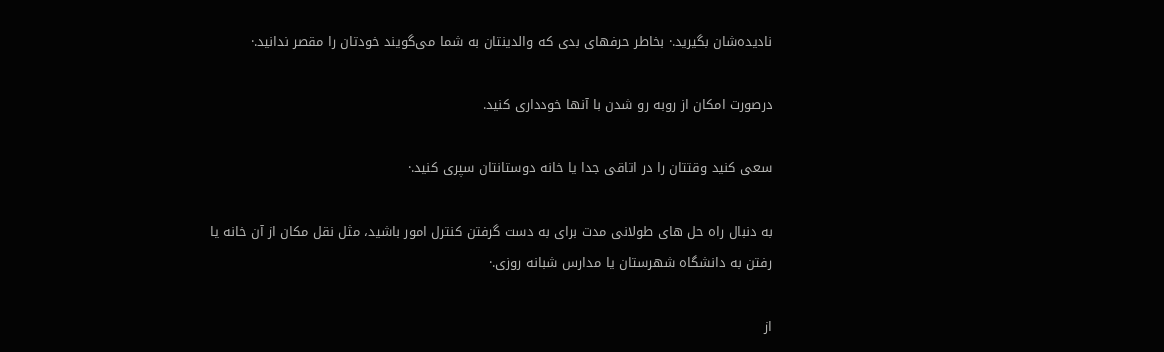نادیده‌شان بگیرید.· بخاطر حرفهای بدی که والدینتان به شما می‌گویند خودتان را مقصر ندانید.·

درصورت امکان از روبه ‌رو شدن با آنها خودداری کنید.

سعی کنید وقتتان را در اتاقی جدا یا خانه دوستانتان سپری کنید.·

به دنبال راه ‌حل‌ های طولانی مدت برای به دست گرفتن کنترل امور باشید، مثل نقل مکان از آن خانه یا رفتن به دانشگاه شهرستان یا مدارس شبانه روزی.·

از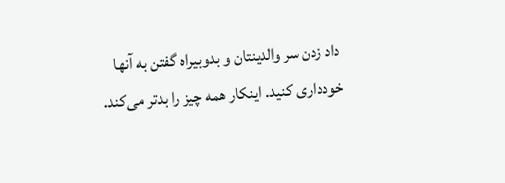داد زدن سر والدینتان و بدوبیراه گفتن به آنها خودداری کنید. اینکار همه چیز را بدتر می‌کند.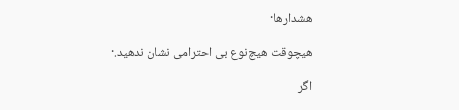هشدارها·

هیچوقت هیچ‌نوع بی ‌احترامی نشان ندهید.·

اگر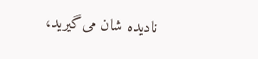نادیده‌ شان می‌گیرید،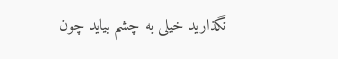نگذارید خیلی به چشم بیاید چون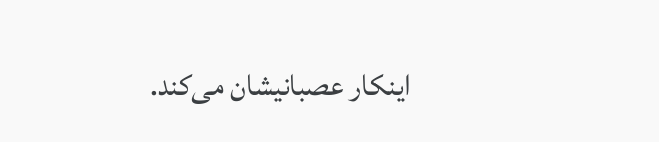اینکار عصبانیشان می‌کند.